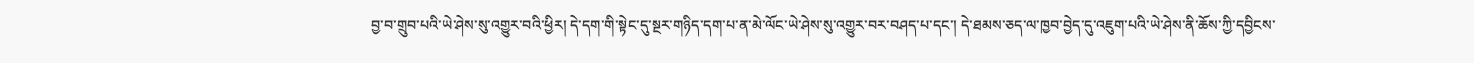བྱ་བ་གྲུབ་པའི་ཡེ་ཤེས་སུ་འགྱུར་བའི་ཕྱིར། དེ་དག་གི་སྟེང་དུ་སྔར་གཉིད་དག་པ་ན་མེ་ལོང་ཡེ་ཤེས་སུ་འགྱུར་བར་བཤད་པ་དང་། དེ་ཐམས་ཅད་ལ་ཁྱབ་བྱེད་དུ་འཇུག་པའི་ཡེ་ཤེས་ནི་ཆོས་ཀྱི་དབྱིངས་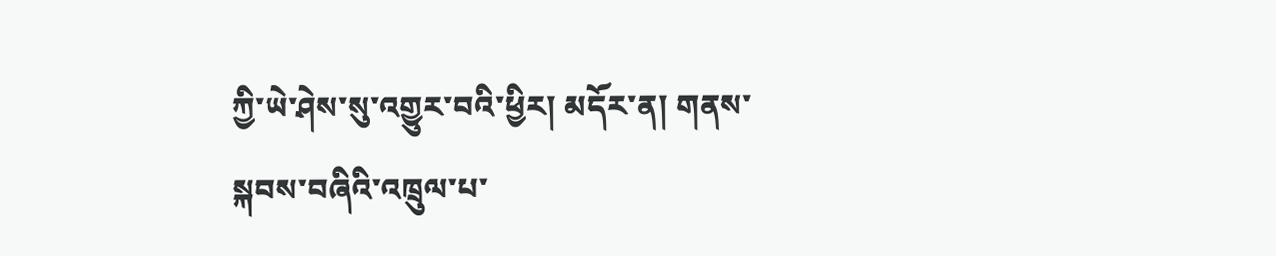ཀྱི་ཡེ་ཤེས་སུ་འགྱུར་བའི་ཕྱིར། མདོར་ན། གནས་སྐབས་བཞིའི་འཁྲུལ་པ་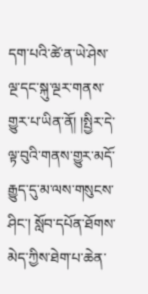དག་པའི་ཚེ་ན་ཡེ་ཤེས་ལྔ་དང་སྐུ་ལྔར་གནས་གྱུར་པ་ཡིན་ནོ། །སྤྱིར་དེ་ལྟ་བུའི་གནས་གྱུར་མདོ་རྒྱུད་དུ་མ་ལས་གསུངས་ཤིང་། སློབ་དཔོན་ཐོགས་མེད་ཀྱིས་ཐེག་པ་ཆེན་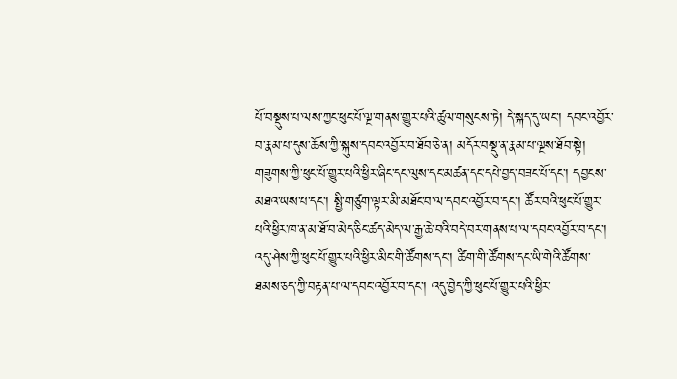པོ་བསྡུས་པ་ལས་ཀྱང་ཕུང་པོ་ལྔ་གནས་གྱུར་པའི་ཚུལ་གསུངས་ཏེ། དེ་སྐད་དུ་ཡང་། དབང་འབྱོར་བ་རྣམ་པ་དུས་ཆོས་ཀྱི་སྐུས་དབང་འབྱོར་བ་ཐོབ་ཅེ་ན། མདོར་བསྡུ་ན་རྣམ་པ་ལྔས་ཐོབ་སྟེ། གཟུགས་ཀྱི་ཕུང་པོ་གྱུར་པའི་ཕྱིར་ཞིང་དང་ལུས་དང་མཚན་དང་དཔེ་བྱད་བཟང་པོ་དང་། དབྱངས་མཐའ་ཡས་པ་དང་། སྤྱི་གཙུག་ལྟར་མི་མཐོང་བ་ལ་དབང་འབྱོར་བ་དང་། ཚོར་བའི་ཕུང་པོ་གྱུར་པའི་ཕྱིར་ཁ་ན་མ་ཐོ་བ་མེད་ཅིང་ཚད་མེད་ལ་རྒྱ་ཆེ་བའི་བདེ་བར་གནས་པ་ལ་དབང་འབྱོར་བ་དང་། འདུ་ཤེས་ཀྱི་ཕུང་པོ་གྱུར་པའི་ཕྱིར་མིང་གི་ཚོགས་དང་། ཚིག་གི་ཚོགས་དང་ཡི་གེའི་ཚོགས་ཐམས་ཅད་ཀྱི་བརྟན་པ་ལ་དབང་འབྱོར་བ་དང་། འདུ་བྱེད་ཀྱི་ཕུང་པོ་གྱུར་པའི་ཕྱིར་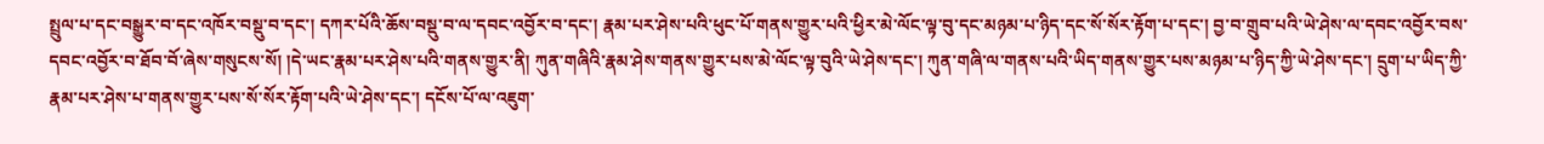སྤྲུལ་པ་དང་བསྒྱུར་བ་དང་འཁོར་བསྡུ་བ་དང་། དཀར་པོའི་ཆོས་བསྡུ་བ་ལ་དབང་འབྱོར་བ་དང་། རྣམ་པར་ཤེས་པའི་ཕུང་པོ་གནས་གྱུར་པའི་ཕྱིར་མེ་ལོང་ལྟ་བུ་དང་མཉམ་པ་ཉིད་དང་སོ་སོར་རྟོག་པ་དང་། བྱ་བ་གྲུབ་པའི་ཡེ་ཤེས་ལ་དབང་འབྱོར་བས་དབང་འབྱོར་བ་ཐོབ་བོ་ཞེས་གསུངས་སོ། །དེ་ཡང་རྣམ་པར་ཤེས་པའི་གནས་གྱུར་ནི། ཀུན་གཞིའི་རྣམ་ཤེས་གནས་གྱུར་པས་མེ་ལོང་ལྟ་བུའི་ཡེ་ཤེས་དང་། ཀུན་གཞི་ལ་གནས་པའི་ཡིད་གནས་གྱུར་པས་མཉམ་པ་ཉིད་ཀྱི་ཡེ་ཤེས་དང་། དྲུག་པ་ཡིད་ཀྱི་རྣམ་པར་ཤེས་པ་གནས་གྱུར་པས་སོ་སོར་རྟོག་པའི་ཡེ་ཤེས་དང་། དངོས་པོ་ལ་འཇུག་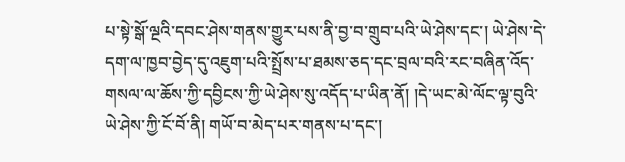པ་སྟེ་སྒོ་ལྔའི་དབང་ཤེས་གནས་གྱུར་པས་ནི་བྱ་བ་གྲུབ་པའི་ཡེ་ཤེས་དང་། ཡེ་ཤེས་དེ་དག་ལ་ཁྱབ་བྱེད་དུ་འཇུག་པའི་སྤྲོས་པ་ཐམས་ཅད་དང་བྲལ་བའི་རང་བཞིན་འོད་གསལ་ལ་ཆོས་ཀྱི་དབྱིངས་ཀྱི་ཡེ་ཤེས་སུ་འདོད་པ་ཡིན་ནོ། །དེ་ཡང་མེ་ལོང་ལྟ་བུའི་ཡེ་ཤེས་ཀྱི་ངོ་བོ་ནི། གཡོ་བ་མེད་པར་གནས་པ་དང་།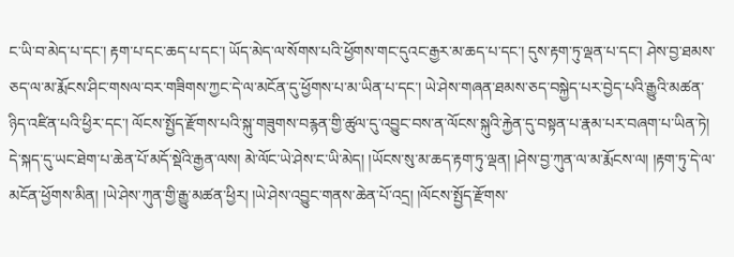ང་ཡི་བ་མེད་པ་དང་། རྟག་པ་དང་ཆད་པ་དང་། ཡོད་མེད་ལ་སོགས་པའི་ཕྱོགས་གང་དུའང་རྒྱར་མ་ཆད་པ་དང་། དུས་རྟག་ཏུ་ལྡན་པ་དང་། ཤེས་བྱ་ཐམས་ཅད་ལ་མ་རྨོངས་ཤིང་གསལ་བར་གཟིགས་ཀྱང་དེ་ལ་མངོན་དུ་ཕྱོགས་པ་མ་ཡིན་པ་དང་། ཡེ་ཤེས་གཞན་ཐམས་ཅད་བསྐྱེད་པར་བྱེད་པའི་རྒྱུའི་མཚན་ཉིད་འཛིན་པའི་ཕྱིར་དང་། ལོངས་སྤྱོད་རྫོགས་པའི་སྐུ་གཟུགས་བརྙན་གྱི་ཚུལ་དུ་འབྱུང་བས་ན་ལོངས་སྐུའི་རྐྱེན་དུ་བསྟན་པ་རྣམ་པར་བཞག་པ་ཡིན་ཏེ། དེ་སྐད་དུ་ཡང་ཐེག་པ་ཆེན་པོ་མདོ་སྡེའི་རྒྱན་ལས། མེ་ལོང་ཡེ་ཤེས་ང་ཡི་མེད། །ཡོངས་སུ་མ་ཆད་རྟག་ཏུ་ལྡན། །ཤེས་བྱ་ཀུན་ལ་མ་རྨོངས་ལ། །རྟག་ཏུ་དེ་ལ་མངོན་ཕྱོགས་མིན། །ཡེ་ཤེས་ཀུན་གྱི་རྒྱུ་མཚན་ཕྱིར། །ཡེ་ཤེས་འབྱུང་གནས་ཆེན་པོ་འདྲ། །ལོངས་སྤྱོད་རྫོགས་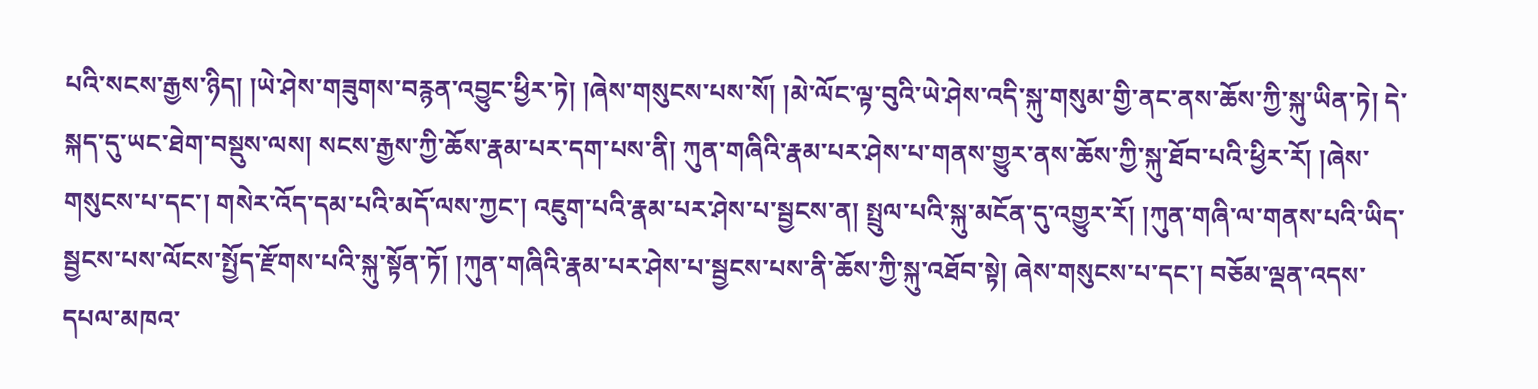པའི་སངས་རྒྱས་ཉིད། །ཡེ་ཤེས་གཟུགས་བརྙན་འབྱུང་ཕྱིར་ཏེ། །ཞེས་གསུངས་པས་སོ། །མེ་ལོང་ལྟ་བུའི་ཡེ་ཤེས་འདི་སྐུ་གསུམ་གྱི་ནང་ནས་ཆོས་ཀྱི་སྐུ་ཡིན་ཏེ། དེ་སྐད་དུ་ཡང་ཐེག་བསྡུས་ལས། སངས་རྒྱས་ཀྱི་ཆོས་རྣམ་པར་དག་པས་ནི། ཀུན་གཞིའི་རྣམ་པར་ཤེས་པ་གནས་གྱུར་ནས་ཆོས་ཀྱི་སྐུ་ཐོབ་པའི་ཕྱིར་རོ། །ཞེས་གསུངས་པ་དང་། གསེར་འོད་དམ་པའི་མདོ་ལས་ཀྱང་། འཇུག་པའི་རྣམ་པར་ཤེས་པ་སྦྱངས་ན། སྤྲུལ་པའི་སྐུ་མངོན་དུ་འགྱུར་རོ། །ཀུན་གཞི་ལ་གནས་པའི་ཡིད་སྦྱངས་པས་ལོངས་སྤྱོད་རྫོགས་པའི་སྐུ་སྟོན་ཏོ། །ཀུན་གཞིའི་རྣམ་པར་ཤེས་པ་སྦྱངས་པས་ནི་ཆོས་ཀྱི་སྐུ་འཐོབ་སྟེ། ཞེས་གསུངས་པ་དང་། བཅོམ་ལྡན་འདས་དཔལ་མཁའ་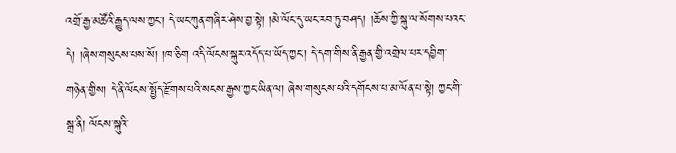འགྲོ་རྒྱ་མཚོའི་རྒྱུད་ལས་ཀྱང་། དེ་ཡང་ཀུན་གཞིར་ཤེས་བྱ་སྟེ། །མེ་ལོང་དུ་ཡང་རབ་ཏུ་བཤད། །ཆོས་ཀྱི་སྐུ་ལ་སོགས་པའང་དེ། །ཞེས་གསུངས་པས་སོ། །ཁ་ཅིག འདི་ལོངས་སྐུར་འདོད་པ་ཡོད་ཀྱང་། དེ་དག་གིས་ནི་རྒྱན་གྱི་འགྲེལ་པར་དབྱིག་གཉེན་གྱིས། དེ་ནི་ལོངས་སྤྱོད་རྫོགས་པའི་སངས་རྒྱས་ཀྱང་ཡིན་ལ། ཞེས་གསུངས་པའི་དགོངས་པ་མ་ལོན་པ་སྟེ། ཀྱང་གི་སྒྲ་ནི། ལོངས་སྐུའི་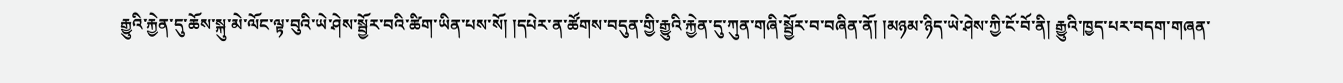རྒྱུའི་རྐྱེན་དུ་ཆོས་སྐུ་མེ་ལོང་ལྟ་བུའི་ཡེ་ཤེས་སྦྱོར་བའི་ཚིག་ཡིན་པས་སོ། །དཔེར་ན་ཚོགས་བདུན་གྱི་རྒྱུའི་རྐྱེན་དུ་ཀུན་གཞི་སྦྱོར་བ་བཞིན་ནོ། །མཉམ་ཉིད་ཡེ་ཤེས་ཀྱི་ངོ་བོ་ནི། རྒྱུའི་ཁྱད་པར་བདག་གཞན་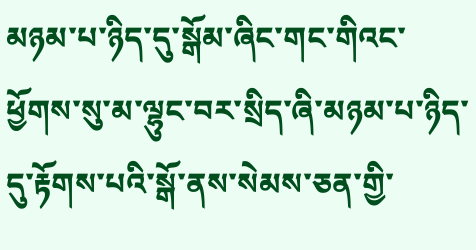མཉམ་པ་ཉིད་དུ་སྒོམ་ཞིང་གང་གིའང་ཕྱོགས་སུ་མ་ལྷུང་བར་སྲིད་ཞི་མཉམ་པ་ཉིད་དུ་རྟོགས་པའི་སྒོ་ནས་སེམས་ཅན་གྱི་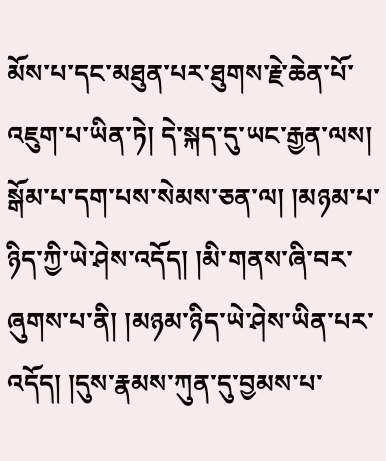མོས་པ་དང་མཐུན་པར་ཐུགས་རྗེ་ཆེན་པོ་འཇུག་པ་ཡིན་ཏེ། དེ་སྐད་དུ་ཡང་རྒྱན་ལས། སྒོམ་པ་དག་པས་སེམས་ཅན་ལ། །མཉམ་པ་ཉིད་ཀྱི་ཡེ་ཤེས་འདོད། །མི་གནས་ཞི་བར་ཞུགས་པ་ནི། །མཉམ་ཉིད་ཡེ་ཤེས་ཡིན་པར་འདོད། །དུས་རྣམས་ཀུན་དུ་བྱམས་པ་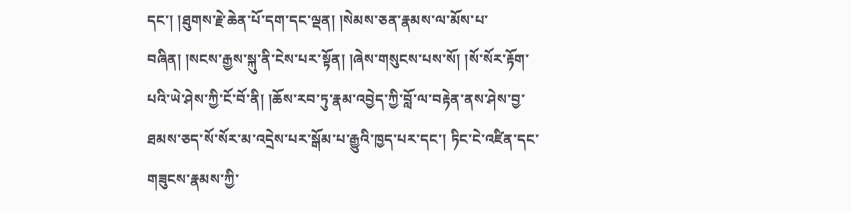དང་། །ཐུགས་རྗེ་ཆེན་པོ་དག་དང་ལྡན། །སེམས་ཅན་རྣམས་ལ་མོས་པ་བཞིན། །སངས་རྒྱས་སྐུ་ནི་ངེས་པར་སྟོན། །ཞེས་གསུངས་པས་སོ། །སོ་སོར་རྟོག་པའི་ཡེ་ཤེས་ཀྱི་ངོ་བོ་ནི། །ཆོས་རབ་ཏུ་རྣམ་འབྱེད་ཀྱི་བློ་ལ་བརྟེན་ནས་ཤེས་བྱ་ཐམས་ཅད་སོ་སོར་མ་འདྲེས་པར་སྒོམ་པ་རྒྱུའི་ཁྱད་པར་དང་། ཏིང་ངེ་འཛིན་དང་གཟུངས་རྣམས་ཀྱི་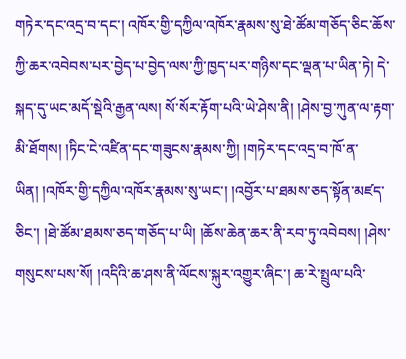གཏེར་དང་འདྲ་བ་དང་། འཁོར་གྱི་དཀྱིལ་འཁོར་རྣམས་སུ་ཐེ་ཚོམ་གཅོད་ཅིང་ཆོས་ཀྱི་ཆར་འབེབས་པར་བྱེད་པ་བྱེད་ལས་ཀྱི་ཁྱད་པར་གཉིས་དང་ལྡན་པ་ཡིན་ཏེ། དེ་སྐད་དུ་ཡང་མདོ་སྡེའི་རྒྱན་ལས། སོ་སོར་རྟོག་པའི་ཡེ་ཤེས་ནི། །ཤེས་བྱ་ཀུན་ལ་རྟག་མི་ཐོགས། །ཏིང་ངེ་འཛིན་དང་གཟུངས་རྣམས་ཀྱི། །གཏེར་དང་འདྲ་བ་ཁོ་ན་ཡིན། །འཁོར་གྱི་དཀྱིལ་འཁོར་རྣམས་སུ་ཡང་། །འབྱོར་པ་ཐམས་ཅད་སྟོན་མཛད་ཅིང་། །ཐེ་ཚོམ་ཐམས་ཅད་གཅོད་པ་ཡི། །ཆོས་ཆེན་ཆར་ནི་རབ་ཏུ་འབེབས། །ཤེས་གསུངས་པས་སོ། །འདིའི་ཆ་ཤས་ནི་ལོངས་སྐུར་འགྱུར་ཞིང་། ཆ་རེ་སྤྲུལ་པའི་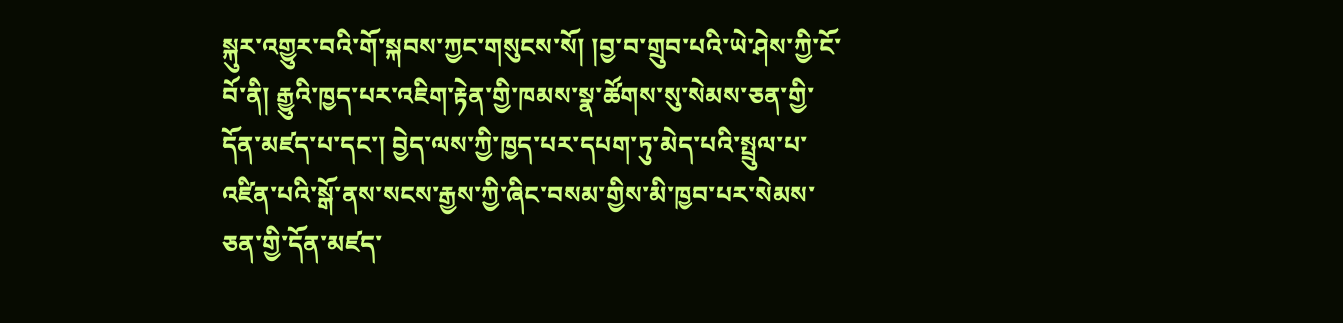སྐུར་འགྱུར་བའི་གོ་སྐབས་ཀྱང་གསུངས་སོ། །བྱ་བ་གྲུབ་པའི་ཡེ་ཤེས་ཀྱི་ངོ་བོ་ནི། རྒྱུའི་ཁྱད་པར་འཇིག་རྟེན་གྱི་ཁམས་སྣ་ཚོགས་སུ་སེམས་ཅན་གྱི་དོན་མཛད་པ་དང་། བྱེད་ལས་ཀྱི་ཁྱད་པར་དཔག་ཏུ་མེད་པའི་སྤྲུལ་པ་འཛིན་པའི་སྒོ་ནས་སངས་རྒྱས་ཀྱི་ཞིང་བསམ་གྱིས་མི་ཁྱབ་པར་སེམས་ཅན་གྱི་དོན་མཛད་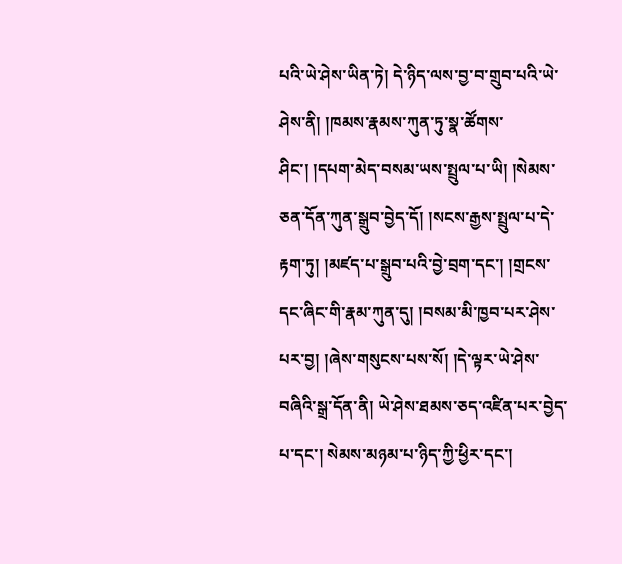པའི་ཡེ་ཤེས་ཡིན་ཏེ། དེ་ཉིད་ལས་བྱ་བ་གྲུབ་པའི་ཡེ་ཤེས་ནི། །ཁམས་རྣམས་ཀུན་ཏུ་སྣ་ཚོགས་ཤིང་། །དཔག་མེད་བསམ་ཡས་སྤྲུལ་པ་ཡི། །སེམས་ཅན་དོན་ཀུན་སྒྲུབ་བྱེད་དོ། །སངས་རྒྱས་སྤྲུལ་པ་དེ་རྟག་ཏུ། །མཛད་པ་སྒྲུབ་པའི་བྱེ་བྲག་དང་། །གྲངས་དང་ཞིང་གི་རྣམ་ཀུན་དུ། །བསམ་མི་ཁྱབ་པར་ཤེས་པར་བྱ། །ཞེས་གསུངས་པས་སོ། །དེ་ལྟར་ཡེ་ཤེས་བཞིའི་སྒྲ་དོན་ནི། ཡེ་ཤེས་ཐམས་ཅད་འཛིན་པར་བྱེད་པ་དང་། སེམས་མཉམ་པ་ཉིད་ཀྱི་ཕྱིར་དང་།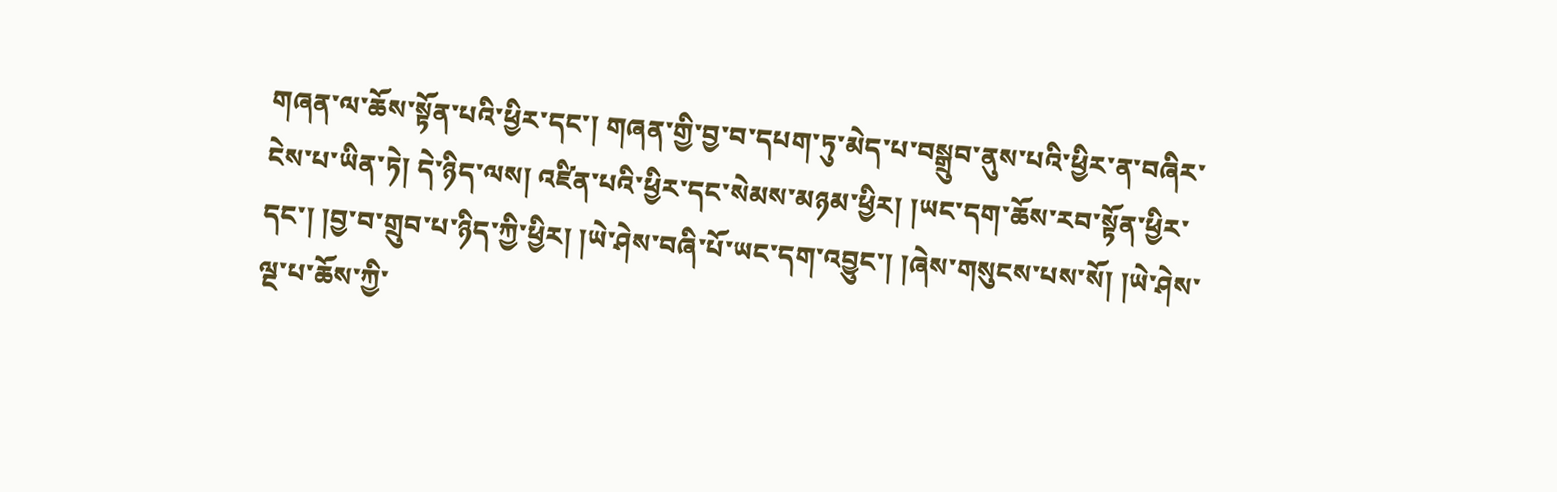གཞན་ལ་ཆོས་སྟོན་པའི་ཕྱིར་དང་། གཞན་གྱི་བྱ་བ་དཔག་ཏུ་མེད་པ་བསྒྲུབ་ནུས་པའི་ཕྱིར་ན་བཞིར་ངེས་པ་ཡིན་ཏེ། དེ་ཉིད་ལས། འཛིན་པའི་ཕྱིར་དང་སེམས་མཉམ་ཕྱིར། །ཡང་དག་ཆོས་རབ་སྟོན་ཕྱིར་དང་། །བྱ་བ་གྲུབ་པ་ཉིད་ཀྱི་ཕྱིར། །ཡེ་ཤེས་བཞི་པོ་ཡང་དག་འབྱུང་། །ཞེས་གསུངས་པས་སོ། །ཡེ་ཤེས་ལྔ་པ་ཆོས་ཀྱི་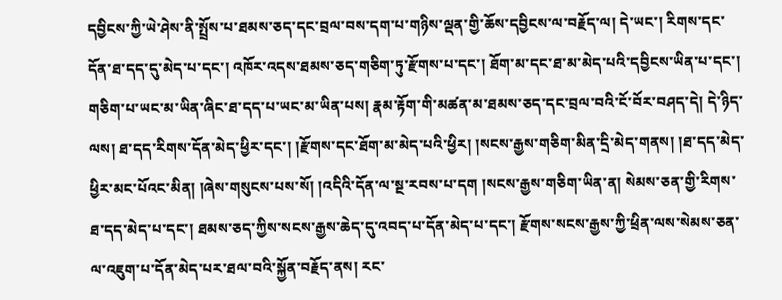དབྱིངས་ཀྱི་ཡེ་ཤེས་ནི་སྤྲོས་པ་ཐམས་ཅད་དང་བྲལ་བས་དག་པ་གཉིས་ལྡན་གྱི་ཆོས་དབྱིངས་ལ་བརྗོད་ལ། དེ་ཡང་། རིགས་དང་དོན་ཐ་དད་དུ་མེད་པ་དང་། འཁོར་འདས་ཐམས་ཅད་གཅིག་ཏུ་རྫོགས་པ་དང་། ཐོག་མ་དང་ཐ་མ་མེད་པའི་དབྱིངས་ཡིན་པ་དང་། གཅིག་པ་ཡང་མ་ཡིན་ཞིང་ཐ་དད་པ་ཡང་མ་ཡིན་པས། རྣམ་རྟོག་གི་མཚན་མ་ཐམས་ཅད་དང་བྲལ་བའི་ངོ་བོར་བཤད་དེ། དེ་ཉིད་ལས། ཐ་དད་རིགས་དོན་མེད་ཕྱིར་དང་། །རྫོགས་དང་ཐོག་མ་མེད་པའི་ཕྱིར། །སངས་རྒྱས་གཅིག་མིན་དྲི་མེད་གནས། །ཐ་དད་མེད་ཕྱིར་མང་པོའང་མིན། །ཞེས་གསུངས་པས་སོ། །འདིའི་དོན་ལ་སྔ་རབས་པ་དག །སངས་རྒྱས་གཅིག་ཡིན་ན། སེམས་ཅན་གྱི་རིགས་ཐ་དད་མེད་པ་དང་། ཐམས་ཅད་ཀྱིས་སངས་རྒྱས་ཆེད་དུ་འབད་པ་དོན་མེད་པ་དང་། རྫོགས་སངས་རྒྱས་ཀྱི་ཕྲིན་ལས་སེམས་ཅན་ལ་འཇུག་པ་དོན་མེད་པར་ཐལ་བའི་སྐྱོན་བརྗོད་ནས། རང་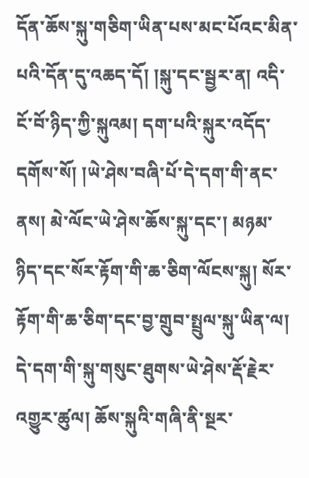དོན་ཆོས་སྐུ་གཅིག་ཡིན་པས་མང་པོའང་མིན་པའི་དོན་དུ་འཆད་དོ། །སྐུ་དང་སྦྱར་ན། འདི་ངོ་བོ་ཉིད་ཀྱི་སྐུའམ། དག་པའི་སྐུར་འདོད་དགོས་སོ། །ཡེ་ཤེས་བཞི་པོ་དེ་དག་གི་ནང་ནས། མེ་ལོང་ཡེ་ཤེས་ཆོས་སྐུ་དང་། མཉམ་ཉིད་དང་སོར་རྟོག་གི་ཆ་ཅིག་ལོངས་སྐུ། སོར་རྟོག་གི་ཆ་ཅིག་དང་བྱ་གྲུབ་སྤྲུལ་སྐུ་ཡིན་ལ། དེ་དག་གི་སྐུ་གསུང་ཐུགས་ཡེ་ཤེས་རྡོ་རྗེར་འགྱུར་ཚུལ། ཆོས་སྐུའི་གཞི་ནི་སྔར་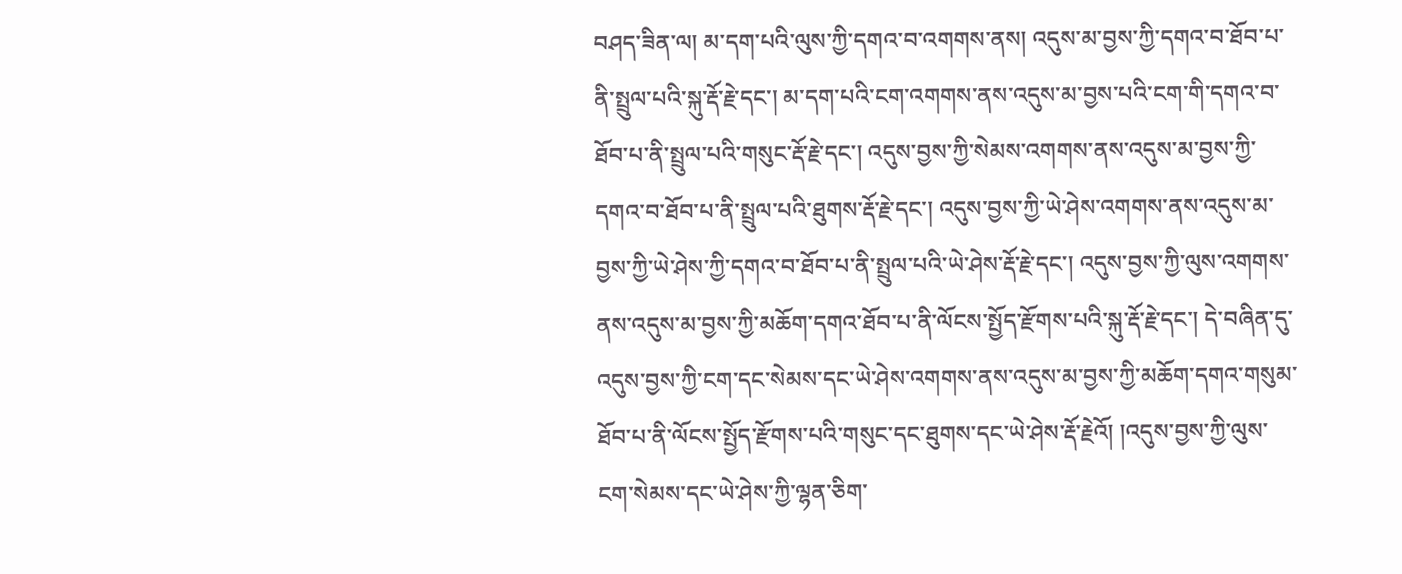བཤད་ཟིན་ལ། མ་དག་པའི་ལུས་ཀྱི་དགའ་བ་འགགས་ནས། འདུས་མ་བྱས་ཀྱི་དགའ་བ་ཐོབ་པ་ནི་སྤྲུལ་པའི་སྐུ་རྡོ་རྗེ་དང་། མ་དག་པའི་ངག་འགགས་ནས་འདུས་མ་བྱས་པའི་ངག་གི་དགའ་བ་ཐོབ་པ་ནི་སྤྲུལ་པའི་གསུང་རྡོ་རྗེ་དང་། འདུས་བྱས་ཀྱི་སེམས་འགགས་ནས་འདུས་མ་བྱས་ཀྱི་དགའ་བ་ཐོབ་པ་ནི་སྤྲུལ་པའི་ཐུགས་རྡོ་རྗེ་དང་། འདུས་བྱས་ཀྱི་ཡེ་ཤེས་འགགས་ནས་འདུས་མ་བྱས་ཀྱི་ཡེ་ཤེས་ཀྱི་དགའ་བ་ཐོབ་པ་ནི་སྤྲུལ་པའི་ཡེ་ཤེས་རྡོ་རྗེ་དང་། འདུས་བྱས་ཀྱི་ལུས་འགགས་ནས་འདུས་མ་བྱས་ཀྱི་མཆོག་དགའ་ཐོབ་པ་ནི་ལོངས་སྤྱོད་རྫོགས་པའི་སྐུ་རྡོ་རྗེ་དང་། དེ་བཞིན་དུ་འདུས་བྱས་ཀྱི་ངག་དང་སེམས་དང་ཡེ་ཤེས་འགགས་ནས་འདུས་མ་བྱས་ཀྱི་མཆོག་དགའ་གསུམ་ཐོབ་པ་ནི་ལོངས་སྤྱོད་རྫོགས་པའི་གསུང་དང་ཐུགས་དང་ཡེ་ཤེས་རྡོ་རྗེའོ། །འདུས་བྱས་ཀྱི་ལུས་ངག་སེམས་དང་ཡེ་ཤེས་ཀྱི་ལྷན་ཅིག་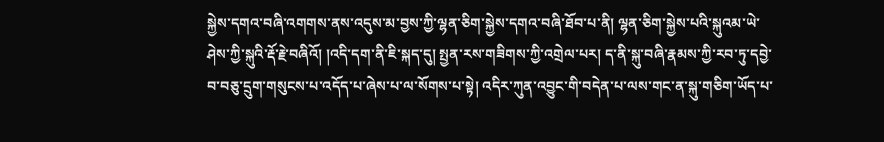སྐྱེས་དགའ་བཞི་འགགས་ནས་འདུས་མ་བྱས་ཀྱི་ལྷན་ཅིག་སྐྱེས་དགའ་བཞི་ཐོབ་པ་ནི། ལྷན་ཅིག་སྐྱེས་པའི་སྐུའམ་ཡེ་ཤེས་ཀྱི་སྐུའི་རྡོ་རྗེ་བཞིའོ། །འདི་དག་ནི་ཇི་སྐད་དུ། སྤྱན་རས་གཟིགས་ཀྱི་འགྲེལ་པར། ད་ནི་སྐུ་བཞི་རྣམས་ཀྱི་རབ་ཏུ་དབྱེ་བ་བཅུ་དྲུག་གསུངས་པ་འདོད་པ་ཞེས་པ་ལ་སོགས་པ་སྟེ། འདིར་ཀུན་འབྱུང་གི་བདེན་པ་ལས་གང་ན་སྐུ་གཅིག་ཡོད་པ་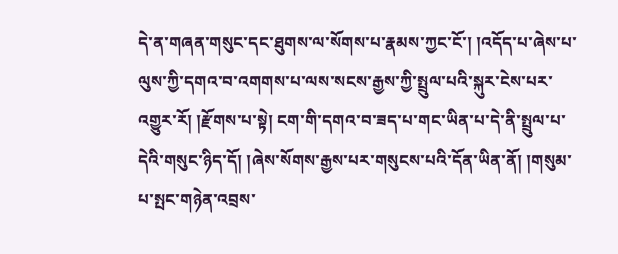དེ་ན་གཞན་གསུང་དང་ཐུགས་ལ་སོགས་པ་རྣམས་ཀྱང་ངོ་། །འདོད་པ་ཞེས་པ་ལུས་ཀྱི་དགའ་བ་འགགས་པ་ལས་སངས་རྒྱས་ཀྱི་སྤྲུལ་པའི་སྐུར་ངེས་པར་འགྱུར་རོ། །རྫོགས་པ་སྟེ། ངག་གི་དགའ་བ་ཟད་པ་གང་ཡིན་པ་དེ་ནི་སྤྲུལ་པ་དེའི་གསུང་ཉིད་དོ། །ཞེས་སོགས་རྒྱས་པར་གསུངས་པའི་དོན་ཡིན་ནོ། །གསུམ་པ་སྤང་གཉེན་འབྲས་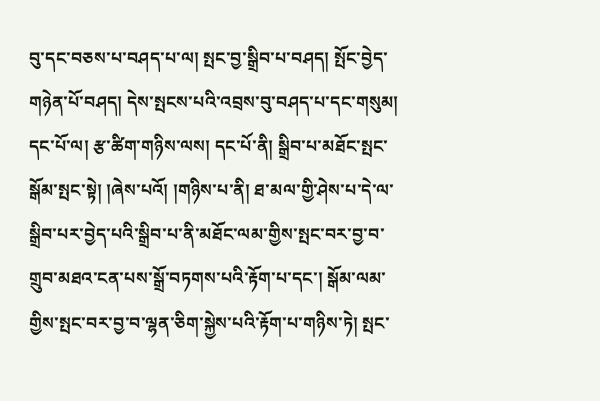བུ་དང་བཅས་པ་བཤད་པ་ལ། སྤང་བྱ་སྒྲིབ་པ་བཤད། སྤོང་བྱེད་གཉེན་པོ་བཤད། དེས་སྤངས་པའི་འབྲས་བུ་བཤད་པ་དང་གསུམ། དང་པོ་ལ། རྩ་ཚིག་གཉིས་ལས། དང་པོ་ནི། སྒྲིབ་པ་མཐོང་སྤང་སྒོམ་སྤང་སྟེ། །ཞེས་པའོ། །གཉིས་པ་ནི། ཐ་མལ་གྱི་ཤེས་པ་དེ་ལ་སྒྲིབ་པར་བྱེད་པའི་སྒྲིབ་པ་ནི་མཐོང་ལམ་གྱིས་སྤང་བར་བྱ་བ་གྲུབ་མཐའ་ངན་པས་སྒྲོ་བཏགས་པའི་རྟོག་པ་དང་། སྒོམ་ལམ་གྱིས་སྤང་བར་བྱ་བ་ལྷན་ཅིག་སྐྱེས་པའི་རྟོག་པ་གཉིས་ཏེ། སྤང་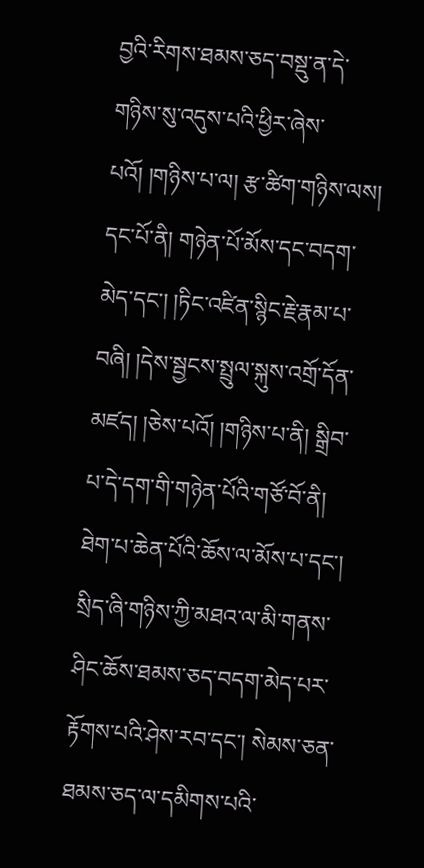བྱའི་རིགས་ཐམས་ཅད་བསྡུ་ན་དེ་གཉིས་སུ་འདུས་པའི་ཕྱིར་ཞེས་པའོ། །གཉིས་པ་ལ། རྩ་ཚིག་གཉིས་ལས། དང་པོ་ནི། གཉེན་པོ་མོས་དང་བདག་མེད་དང་། །ཏིང་འཛིན་སྙིང་རྗེ་རྣམ་པ་བཞི། །དེས་སྦྱངས་སྤྲུལ་སྐུས་འགྲོ་དོན་མཛད། །ཅེས་པའོ། །གཉིས་པ་ནི། སྒྲིབ་པ་དེ་དག་གི་གཉེན་པོའི་གཙོ་བོ་ནི། ཐེག་པ་ཆེན་པོའི་ཆོས་ལ་མོས་པ་དང་། སྲིད་ཞི་གཉིས་ཀྱི་མཐའ་ལ་མི་གནས་ཤིང་ཆོས་ཐམས་ཅད་བདག་མེད་པར་རྟོགས་པའི་ཤེས་རབ་དང་། སེམས་ཅན་ཐམས་ཅད་ལ་དམིགས་པའི་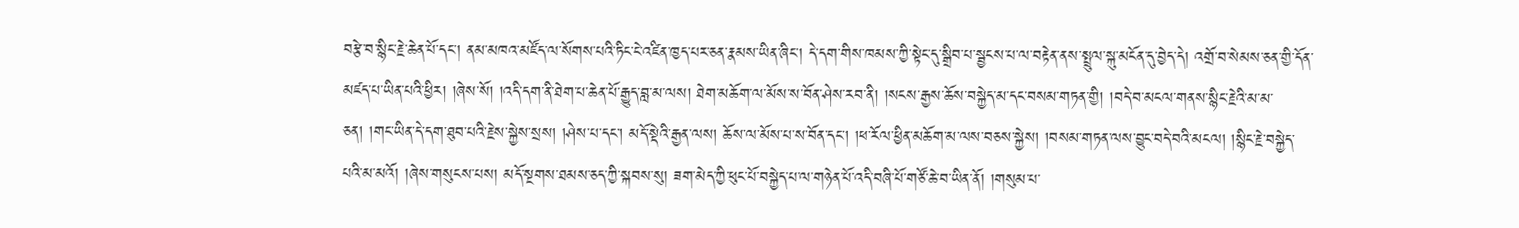བརྩེ་བ་སྙིང་རྗེ་ཆེན་པོ་དང་། ནམ་མཁའ་མཛོད་ལ་སོགས་པའི་ཏིང་ངེ་འཛིན་ཁྱད་པར་ཅན་རྣམས་ཡིན་ཞིང་། དེ་དག་གིས་ཁམས་ཀྱི་སྟེང་དུ་སྒྲིབ་པ་སྦྱངས་པ་ལ་བརྟེན་ནས་སྤྲུལ་སྐུ་མངོན་དུ་བྱེད་དེ། འགྲོ་བ་སེམས་ཅན་གྱི་དོན་མཛད་པ་ཡིན་པའི་ཕྱིར། །ཞེས་སོ། །འདི་དག་ནི་ཐེག་པ་ཆེན་པོ་རྒྱུད་བླ་མ་ལས། ཐེག་མཆོག་ལ་མོས་ས་བོན་ཤེས་རབ་ནི། །སངས་རྒྱས་ཆོས་བསྐྱེད་མ་དང་བསམ་གཏན་གྱི། །བདེ་བ་མངལ་གནས་སྙིང་རྗེའི་མ་མ་ཅན། །གང་ཡིན་དེ་དག་ཐུབ་པའི་རྗེས་སྐྱེས་སྲས། །ཤེས་པ་དང་། མདོ་སྡེའི་རྒྱན་ལས། ཆོས་ལ་མོས་པ་ས་བོན་དང་། །ཕ་རོལ་ཕྱིན་མཆོག་མ་ལས་བཅས་སྐྱེས། །བསམ་གཏན་ལས་བྱུང་བདེ་བའི་མངལ། །སྙིང་རྗེ་བསྐྱེད་པའི་མ་མའོ། །ཞེས་གསུངས་པས། མདོ་སྔགས་ཐམས་ཅད་ཀྱི་སྐབས་སུ། ཟག་མེད་ཀྱི་ཕུང་པོ་བསྐྱེད་པ་ལ་གཉེན་པོ་འདི་བཞི་པོ་གཙོ་ཆེ་བ་ཡིན་ནོ། །གསུམ་པ་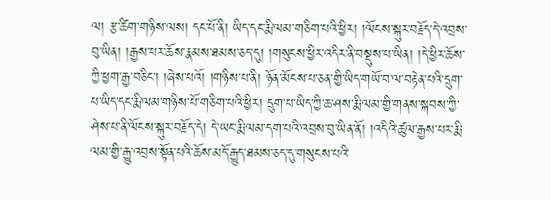ལ། རྩ་ཚིག་གཉིས་ལས། དང་པོ་ནི། ཡིད་དང་རྨི་ལམ་གཅིག་པའི་ཕྱིར། །ལོངས་སྐུར་བརྗོད་དེ་འབྲས་བུ་ཡིན། །རྒྱས་པར་ཆོས་རྣམས་ཐམས་ཅད་དུ། །གསུངས་ཕྱིར་འདིར་ནི་བསྡུས་པ་ཡིན། །དེ་ཕྱིར་ཆོས་ཀྱི་ཕྱག་རྒྱ་བཅིང་། །ཞེས་པའོ། །གཉིས་པ་ནི། ཉོན་མོངས་པ་ཅན་གྱི་ཡིད་གཡོ་བ་ལ་བརྟེན་པའི་དྲུག་པ་ཡིད་དང་རྨི་ལམ་གཉིས་པོ་གཅིག་པའི་ཕྱིར། དྲུག་པ་ཡིད་ཀྱི་ཆ་ཤས་རྨི་ལམ་གྱི་གནས་སྐབས་ཀྱི་ཤེས་པ་ནི་ལོངས་སྐུར་བརྗོད་དེ། དེ་ཡང་རྨི་ལམ་དག་པའི་འབྲས་བུ་ཡིན་ནོ། །འདིའི་ཚུལ་རྒྱས་པར་རྨི་ལམ་གྱི་རྒྱུ་འབྲས་སྟོན་པའི་ཆོས་མདོ་རྒྱུད་ཐམས་ཅད་དུ་གསུངས་པའི་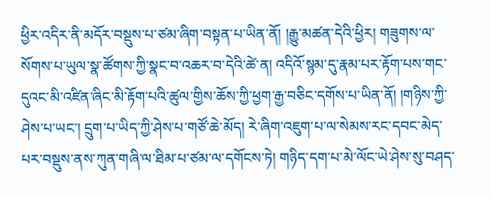ཕྱིར་འདིར་ནི་མདོར་བསྡུས་པ་ཙམ་ཞིག་བསྟན་པ་ཡིན་ནོ། །རྒྱུ་མཚན་དེའི་ཕྱིར། གཟུགས་ལ་སོགས་པ་ཡུལ་སྣ་ཚོགས་ཀྱི་སྣང་བ་འཆར་བ་དེའི་ཚེ་ན། འདིའོ་སྙམ་དུ་རྣམ་པར་རྟོག་པས་གང་དུའང་མི་འཛིན་ཞིང་མི་རྟོག་པའི་ཚུལ་གྱིས་ཆོས་ཀྱི་ཕྱག་རྒྱ་བཅིང་དགོས་པ་ཡིན་ནོ། །གཉིས་ཀྱི་ཤེས་པ་ཡང་། དྲུག་པ་ཡིད་ཀྱི་ཤེས་པ་གཙོ་ཆེ་མོད། རེ་ཞིག་འཇུག་པ་ལ་སེམས་རང་དབང་མེད་པར་བསྡུས་ནས་ཀུན་གཞི་ལ་ཐིམ་པ་ཙམ་ལ་དགོངས་ཏེ། གཉིད་དག་པ་མེ་ལོང་ཡེ་ཤེས་སུ་བཤད་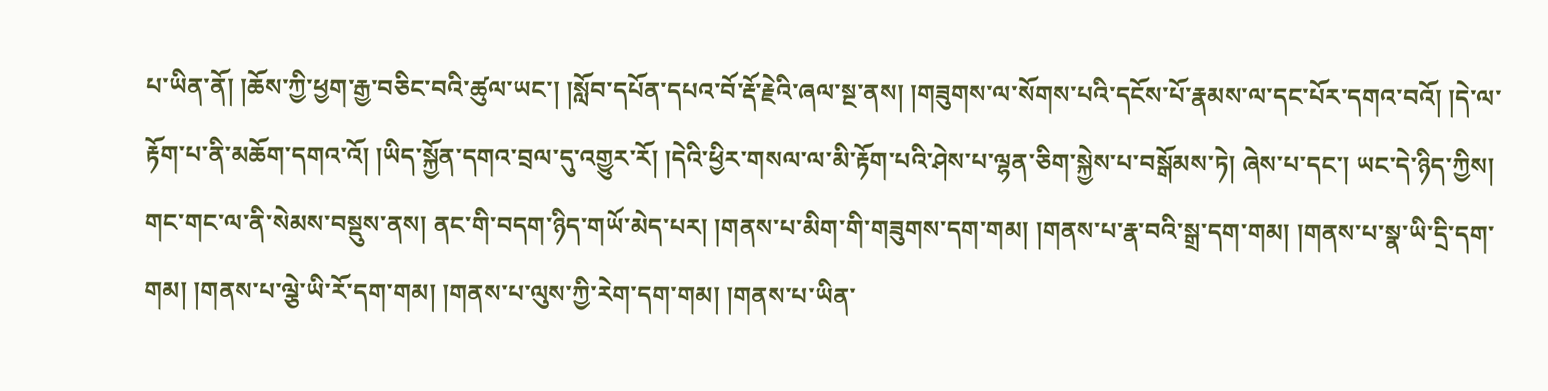པ་ཡིན་ནོ། །ཆོས་ཀྱི་ཕྱག་རྒྱ་བཅིང་བའི་ཚུལ་ཡང་། །སློབ་དཔོན་དཔའ་བོ་རྡོ་རྗེའི་ཞལ་སྔ་ནས། །གཟུགས་ལ་སོགས་པའི་དངོས་པོ་རྣམས་ལ་དང་པོར་དགའ་བའོ། །དེ་ལ་རྟོག་པ་ནི་མཆོག་དགའ་འོ། །ཡིད་སྐྱོན་དགའ་བྲལ་དུ་འགྱུར་རོ། །དེའི་ཕྱིར་གསལ་ལ་མི་རྟོག་པའི་ཤེས་པ་ལྷན་ཅིག་སྐྱེས་པ་བསྒོམས་ཏེ། ཞེས་པ་དང་། ཡང་དེ་ཉིད་ཀྱིས། གང་གང་ལ་ནི་སེམས་བསྡུས་ནས། ནང་གི་བདག་ཉིད་གཡོ་མེད་པར། །གནས་པ་མིག་གི་གཟུགས་དག་གམ། །གནས་པ་རྣ་བའི་སྒྲ་དག་གམ། །གནས་པ་སྣ་ཡི་དྲི་དག་གམ། །གནས་པ་ལྕེ་ཡི་རོ་དག་གམ། །གནས་པ་ལུས་ཀྱི་རེག་དག་གམ། །གནས་པ་ཡིན་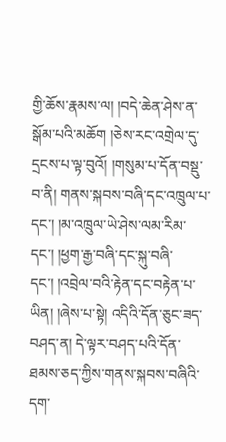གྱི་ཆོས་རྣམས་ལ། །བདེ་ཆེན་ཤེས་ན་སྒོམ་པའི་མཆོག །ཅེས་རང་འགྲེལ་དུ་དྲངས་པ་ལྟ་བུའོ། །གསུམ་པ་དོན་བསྡུ་བ་ནི། གནས་སྐབས་བཞི་དང་འཁྲུལ་པ་དང་། །མ་འཁྲུལ་ཡེ་ཤེས་ལམ་རིམ་དང་། །ཕྱག་རྒྱ་བཞི་དང་སྐུ་བཞི་དང་། །འབྲེལ་བའི་རྟེན་དང་བརྟེན་པ་ཡིན། །ཞེས་པ་སྟེ། འདིའི་དོན་ཅུང་ཟད་བཤད་ན། དེ་ལྟར་བཤད་པའི་དོན་ཐམས་ཅད་ཀྱིས་གནས་སྐབས་བཞིའི་དག་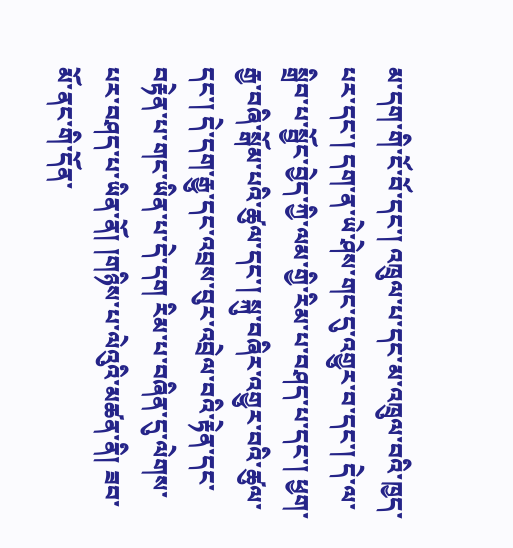མ་དག་གི་ངོ་བོ་དང་། འཁྲུལ་པ་དང་མ་འཁྲུལ་བའི་ཁྱད་པར་དང་། དག་ན་ཡེ་ཤེས་གང་དུ་འགྱུར་བ་དང་། དེ་ལ་སྒྲིབ་པ་སྦྱོང་བྱེད་ཀྱི་ལམ་གྱི་རིམ་པ་བཤད་པ་དང་། ཕྱག་རྒྱ་བཞི་སྒོམ་པའི་ཚུལ་དང་། སྐུ་བཞིར་འགྱུར་བའི་ཚུལ་དང་། དེ་དག་རྒྱུ་དང་འབྲས་བུར་འབྲེལ་བའི་རྟེན་དང་བརྟེན་པ་གང་ཡིན་པ་དེ་དག རིམ་པ་བཞིན་དུ་ལེགས་པར་བཤད་པ་ཡིན་ནོ། །གཉིས་པ་ལེའུའི་མཚན་ནི། ཟབ་མོ་ནང་གི་དོན་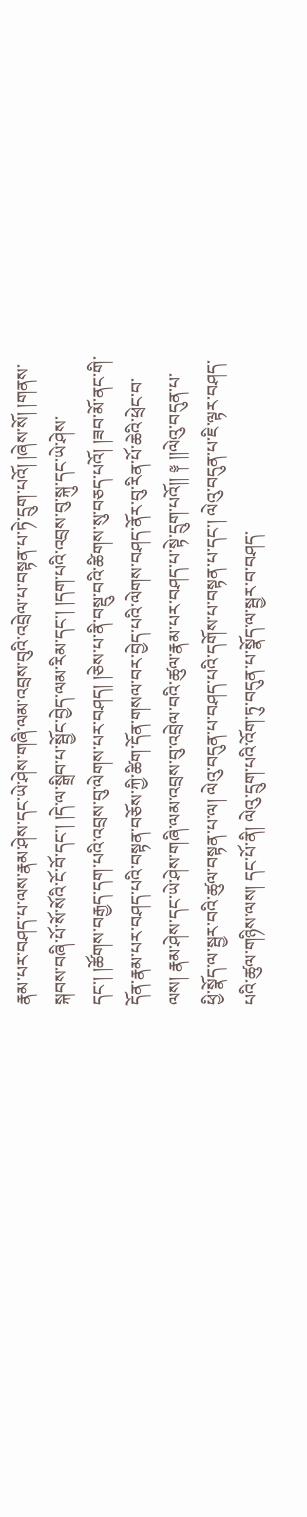རྣམ་པར་བཤད་པ་ལས་རྣམ་ཤེས་དང་ཡེ་ཤེས་གཞི་ལམ་འབྲས་བུའི་འབྲེལ་པ་བསྟན་པ་ཏེ་དྲུག་པའོ། །ཞེས་སོ། །གནས་སྐབས་བཞི་པོ་སོ་སོའི་ངོ་བོ་དང་། །དེ་ལ་སྒྲིབ་པ་སྦྱོང་བྱེད་ལམ་རིམ་དང་། །དག་པའི་འབྲས་བུ་སྐུ་དང་ཡེ་ཤེས་དང་། །ཚོགས་བརྒྱད་དག་པའི་འབྲས་བུ་ལེགས་པར་བཤད། །ཅེས་པ་ནི་བསྡུ་བའི་ཚིགས་སུ་བཅད་པའོ། །ཟབ་མོ་ནང་གི་དོན་རྣམ་པར་བཤད་པའི་བསྟན་བཅོས་ཀྱི་ཚིག་དོན་གསལ་བར་བྱེད་པའི་ལེགས་བཤད་ནོར་བུ་རིན་པོ་ཆེའི་ཕྲེང་བ་ལས། རྣམ་ཤེས་དང་ཡེ་ཤེས་གཞི་ལམ་འབྲས་བུ་འབྲེལ་བའི་ཚུལ་རྣམ་པར་བཤད་པ་སྟེ་དྲུག་པའོ།། ༈ །།ལེའུ་བདུན་པ་ཕྱི་སྣོད་ལ་སྦྱར་བའི་ཚུལ་བསྟན་པ་ལ། ལེའུ་བདུན་པ་བཤད་པའི་དགོས་པ་བསྟན་པ་དང་། ལེའུ་བདུན་པ་ཇི་ལྟར་བཤད་པའི་ཚུལ་གཉིས་ལས། དང་པོ་ནི། ལེའུ་དྲུག་པའི་འོག་ཏུ་བདུན་པ་སྣོད་ལ་སྦྱར་བ་བཤད་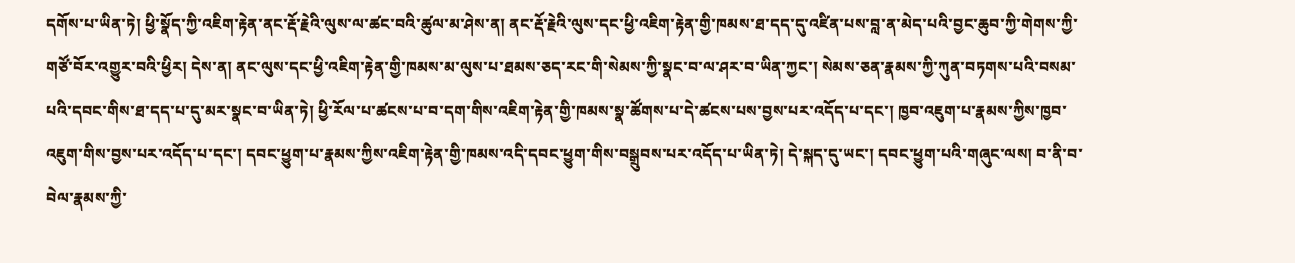དགོས་པ་ཡིན་ཏེ། ཕྱི་སྣོད་ཀྱི་འཇིག་རྟེན་ནང་རྡོ་རྗེའི་ལུས་ལ་ཚང་བའི་ཚུལ་མ་ཤེས་ན། ནང་རྡོ་རྗེའི་ལུས་དང་ཕྱི་འཇིག་རྟེན་གྱི་ཁམས་ཐ་དད་དུ་འཛིན་པས་བླ་ན་མེད་པའི་བྱང་ཆུབ་ཀྱི་གེགས་ཀྱི་གཙོ་བོར་འགྱུར་བའི་ཕྱིར། དེས་ན། ནང་ལུས་དང་ཕྱི་འཇིག་རྟེན་གྱི་ཁམས་མ་ལུས་པ་ཐམས་ཅད་རང་གི་སེམས་ཀྱི་སྣང་བ་ལ་ཤར་བ་ཡིན་ཀྱང་། སེམས་ཅན་རྣམས་ཀྱི་ཀུན་བཏགས་པའི་བསམ་པའི་དབང་གིས་ཐ་དད་པ་དུ་མར་སྣང་བ་ཡིན་ཏེ། ཕྱི་རོལ་པ་ཚངས་པ་བ་དག་གིས་འཇིག་རྟེན་གྱི་ཁམས་སྣ་ཚོགས་པ་དེ་ཚངས་པས་བྱས་པར་འདོད་པ་དང་། ཁྱབ་འཇུག་པ་རྣམས་ཀྱིས་ཁྱབ་འཇུག་གིས་བྱས་པར་འདོད་པ་དང་། དབང་ཕྱུག་པ་རྣམས་ཀྱིས་འཇིག་རྟེན་གྱི་ཁམས་འདི་དབང་ཕྱུག་གིས་བསྒྲུབས་པར་འདོད་པ་ཡིན་ཏེ། དེ་སྐད་དུ་ཡང་། དབང་ཕྱུག་པའི་གཞུང་ལས། བ་ནི་བ་བེལ་རྣམས་ཀྱི་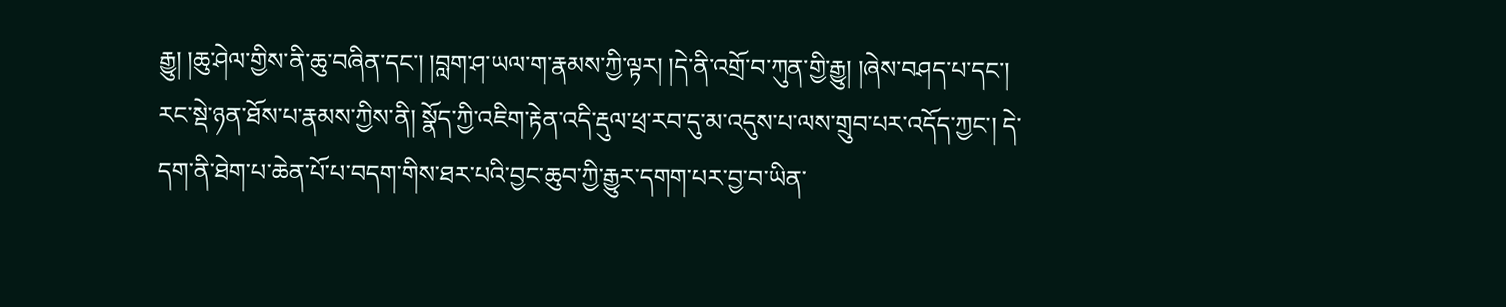རྒྱུ། །ཆུ་ཤེལ་གྱིས་ནི་ཆུ་བཞིན་དང་། །བླག་ཤ་ཡལ་ག་རྣམས་ཀྱི་ལྟར། །དེ་ནི་འགྲོ་བ་ཀུན་གྱི་རྒྱུ། །ཞེས་བཤད་པ་དང་། རང་སྡེ་ཉན་ཐོས་པ་རྣམས་ཀྱིས་ནི། སྣོད་ཀྱི་འཇིག་རྟེན་འདི་རྡུལ་ཕྲ་རབ་དུ་མ་འདུས་པ་ལས་གྲུབ་པར་འདོད་ཀྱང་། དེ་དག་ནི་ཐེག་པ་ཆེན་པོ་པ་བདག་གིས་ཐར་པའི་བྱང་ཆུབ་ཀྱི་རྒྱུར་དགག་པར་བྱ་བ་ཡིན་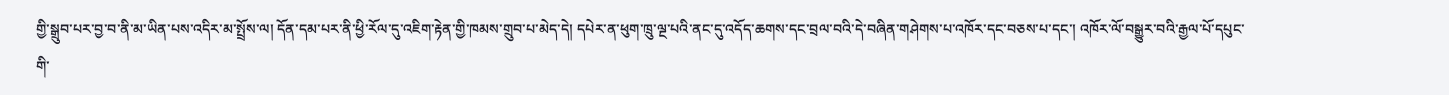གྱི་སྒྲུབ་པར་བྱ་བ་ནི་མ་ཡིན་པས་འདིར་མ་སྤྲོས་ལ། དོན་དམ་པར་ནི་ཕྱི་རོལ་དུ་འཇིག་རྟེན་གྱི་ཁམས་གྲུབ་པ་མེད་དེ། དཔེར་ན་ཕུག་ཁྲུ་ལྔ་པའི་ནང་དུ་འདོད་ཆགས་དང་བྲལ་བའི་དེ་བཞིན་གཤེགས་པ་འཁོར་དང་བཅས་པ་དང་། འཁོར་ལོ་བསྒྱུར་བའི་རྒྱལ་པོ་དཔུང་གི་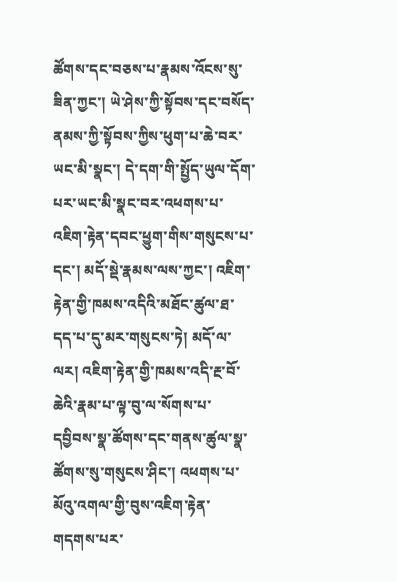ཚོགས་དང་བཅས་པ་རྣམས་འོངས་སུ་ཟིན་ཀྱང་། ཡེ་ཤེས་ཀྱི་སྟོབས་དང་བསོད་ནམས་ཀྱི་སྟོབས་ཀྱིས་ཕུག་པ་ཆེ་བར་ཡང་མི་སྣང་། དེ་དག་གི་སྤྱོད་ཡུལ་དོག་པར་ཡང་མི་སྣང་བར་འཕགས་པ་འཇིག་རྟེན་དབང་ཕྱུག་གིས་གསུངས་པ་དང་། མདོ་སྡེ་རྣམས་ལས་ཀྱང་། འཇིག་རྟེན་གྱི་ཁམས་འདིའི་མཐོང་ཚུལ་ཐ་དད་པ་དུ་མར་གསུངས་ཏེ། མདོ་ལ་ལར། འཇིག་རྟེན་གྱི་ཁམས་འདི་རྔ་བོ་ཆེའི་རྣམ་པ་ལྟ་བུ་ལ་སོགས་པ་དབྱིབས་སྣ་ཚོགས་དང་གནས་ཚུལ་སྣ་ཚོགས་སུ་གསུངས་ཤིང་། འཕགས་པ་མོའུ་འགལ་གྱི་བུས་འཇིག་རྟེན་གདགས་པར་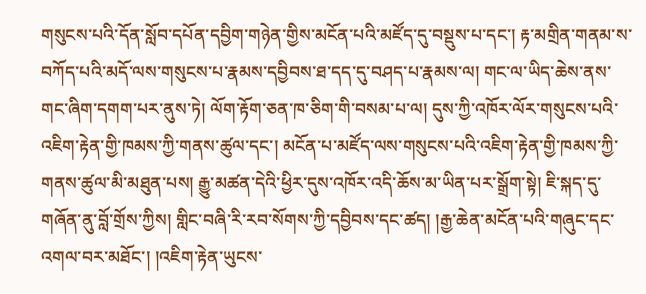གསུངས་པའི་དོན་སློབ་དཔོན་དབྱིག་གཉེན་གྱིས་མངོན་པའི་མཛོད་དུ་བསྡུས་པ་དང་། རྟ་མགྲིན་གནམ་ས་བཀོད་པའི་མདོ་ལས་གསུངས་པ་རྣམས་དབྱིབས་ཐ་དད་དུ་བཤད་པ་རྣམས་ལ། གང་ལ་ཡིད་ཆེས་ནས་གང་ཞིག་དགག་པར་ནུས་ཏེ། ལོག་རྟོག་ཅན་ཁ་ཅིག་གི་བསམ་པ་ལ། དུས་ཀྱི་འཁོར་ལོར་གསུངས་པའི་འཇིག་རྟེན་གྱི་ཁམས་ཀྱི་གནས་ཚུལ་དང་། མངོན་པ་མཛོད་ལས་གསུངས་པའི་འཇིག་རྟེན་གྱི་ཁམས་ཀྱི་གནས་ཚུལ་མི་མཐུན་པས། རྒྱུ་མཚན་དེའི་ཕྱིར་དུས་འཁོར་འདི་ཆོས་མ་ཡིན་པར་སྒྲོག་སྟེ། ཇི་སྐད་དུ་གཞོན་ནུ་བློ་གྲོས་ཀྱིས། གླིང་བཞི་རི་རབ་སོགས་ཀྱི་དབྱིབས་དང་ཚད། །རྒྱ་ཆེན་མངོན་པའི་གཞུང་དང་འགལ་བར་མཐོང་། །འཇིག་རྟེན་ཡུངས་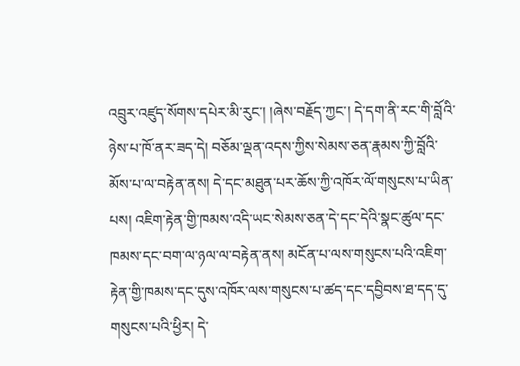འབྲུར་འཛུད་སོགས་དཔེར་མི་རུང་། །ཞེས་བརྗོད་ཀྱང་། དེ་དག་ནི་རང་གི་བློའི་ཉེས་པ་ཁོ་ནར་ཟད་དེ། བཅོམ་ལྡན་འདས་ཀྱིས་སེམས་ཅན་རྣམས་ཀྱི་བློའི་མོས་པ་ལ་བརྟེན་ནས། དེ་དང་མཐུན་པར་ཆོས་ཀྱི་འཁོར་ལོ་གསུངས་པ་ཡིན་པས། འཇིག་རྟེན་གྱི་ཁམས་འདི་ཡང་སེམས་ཅན་དེ་དང་དེའི་སྣང་ཚུལ་དང་ཁམས་དང་བག་ལ་ཉལ་ལ་བརྟེན་ནས། མངོན་པ་ལས་གསུངས་པའི་འཇིག་རྟེན་གྱི་ཁམས་དང་དུས་འཁོར་ལས་གསུངས་པ་ཚད་དང་དབྱིབས་ཐ་དད་དུ་གསུངས་པའི་ཕྱིར། དེ་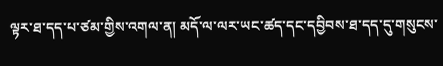ལྟར་ཐ་དད་པ་ཙམ་གྱིས་འགལ་ན། མདོ་ལ་ལར་ཡང་ཚད་དང་དབྱིབས་ཐ་དད་དུ་གསུངས་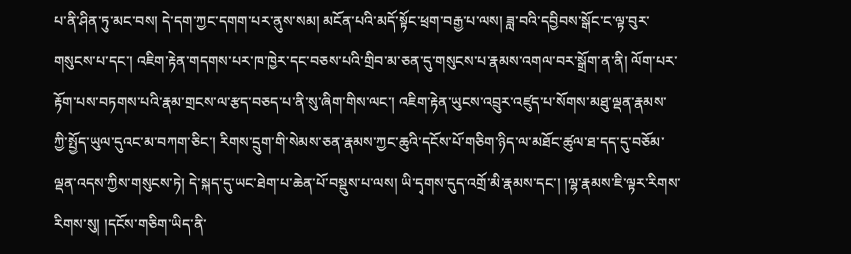པ་ནི་ཤིན་ཏུ་མང་བས། དེ་དག་ཀྱང་དགག་པར་ནུས་སམ། མངོན་པའི་མདོ་སྟོང་ཕྲག་བརྒྱ་པ་ལས། ཟླ་བའི་དབྱིབས་སྒོང་ང་ལྟ་བུར་གསུངས་པ་དང་། འཇིག་རྟེན་གདགས་པར་ཁ་ཁྱེར་དང་བཅས་པའི་གྲིབ་མ་ཅན་དུ་གསུངས་པ་རྣམས་འགལ་བར་སྒྲོག་ན་ནི། ལོག་པར་རྟོག་པས་བཏགས་པའི་རྣམ་གྲངས་ལ་རྩད་བཅད་པ་ནི་སུ་ཞིག་གིས་ལང་། འཇིག་རྟེན་ཡུངས་འབྲུར་འཛུད་པ་སོགས་མཐུ་ལྡན་རྣམས་ཀྱི་སྤྱོད་ཡུལ་དུའང་མ་བཀག་ཅིང་། རིགས་དྲུག་གི་སེམས་ཅན་རྣམས་ཀྱང་ཆུའི་དངོས་པོ་གཅིག་ཉིད་ལ་མཐོང་ཚུལ་ཐ་དད་དུ་བཅོམ་ལྡན་འདས་ཀྱིས་གསུངས་ཏེ། དེ་སྐད་དུ་ཡང་ཐེག་པ་ཆེན་པོ་བསྡུས་པ་ལས། ཡི་དྭགས་དུད་འགྲོ་མི་རྣམས་དང་། །ལྷ་རྣམས་ཇི་ལྟར་རིགས་རིགས་སུ། །དངོས་གཅིག་ཡིད་ནི་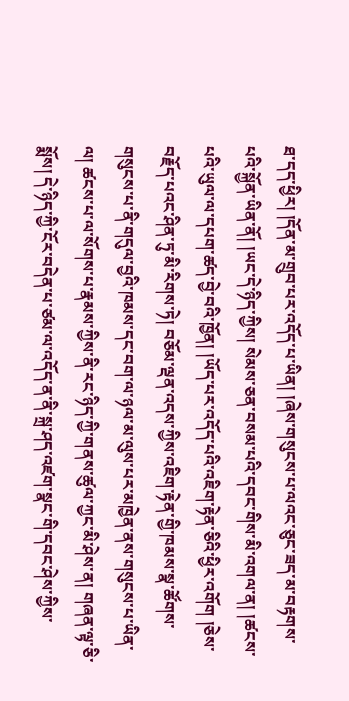ཐ་དད་ཕྱིར། །དོན་མ་གྲུབ་པར་འདོད་པ་ཡིན། །ཞེས་གསུངས་པ་ལའང་ཅུང་ཟད་མ་བརྟགས་པའི་སྐྱོན་ཡིན་ནོ། །ཡང་དེ་ཉིད་ཀྱིས། སེམས་ཅན་བསམ་པའི་དབང་གིས་མི་འགལ་ན། །ཚངས་པའི་ཡུལ་ལ་དཔག་ཚད་བྱེ་བའི་ཁྱོན། །ཡོད་པར་འདོད་པའི་འཇིག་རྟེན་ཅིའི་ཕྱིར་འགོག །ཅེས་བརྗོད་པའང་ཤིན་ཏུ་མི་རིགས་ཏེ། བཅོམ་ལྡན་འདས་ཀྱིས་འཇིག་རྟེན་གྱི་ཁམས་སྣ་ཚོགས་གསུངས་པ་ནི་གདུལ་བྱའི་ཁམས་དང་བག་ལ་ཉལ་མ་ལུས་པར་མཁྱེན་ནས་གསུངས་པ་ཡིན་ལ། ཚངས་པ་ལ་སོགས་པ་རྣམས་ཀྱིས་ནི་རང་ཉིད་ཀྱི་གནས་ཚུལ་ཀྱང་མི་ཤེས་ན། གཞན་ལྟ་ཅི་སྨོས། དེ་ཉིད་ཀྱི་ངོར་བདེན་པ་ཙམ་ལ་འདོད་ན་ནི་སྐྲ་ཤད་འཛག་སྣང་གི་དབང་ཤེས་ཀྱིས་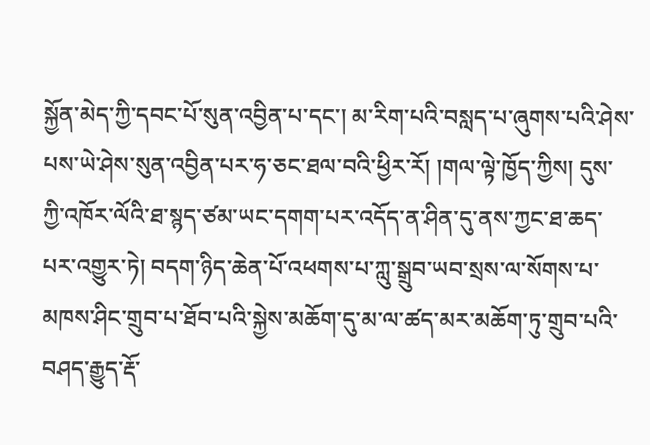སྐྱོན་མེད་ཀྱི་དབང་པོ་སུན་འབྱིན་པ་དང་། མ་རིག་པའི་བསླད་པ་ཞུགས་པའི་ཤེས་པས་ཡེ་ཤེས་སུན་འབྱིན་པར་ཧ་ཅང་ཐལ་བའི་ཕྱིར་རོ། །གལ་ལྟེ་ཁྱོད་ཀྱིས། དུས་ཀྱི་འཁོར་ལོའི་ཐ་སྙད་ཙམ་ཡང་དགག་པར་འདོད་ན་ཤིན་དུ་ནས་ཀྱང་ཐ་ཆད་པར་འགྱུར་ཏེ། བདག་ཉིད་ཆེན་པོ་འཕགས་པ་ཀླུ་སྒྲུབ་ཡབ་སྲས་ལ་སོགས་པ་མཁས་ཤིང་གྲུབ་པ་ཐོབ་པའི་སྐྱེས་མཆོག་དུ་མ་ལ་ཚད་མར་མཆོག་ཏུ་གྲུབ་པའི་བཤད་རྒྱུད་རྡོ་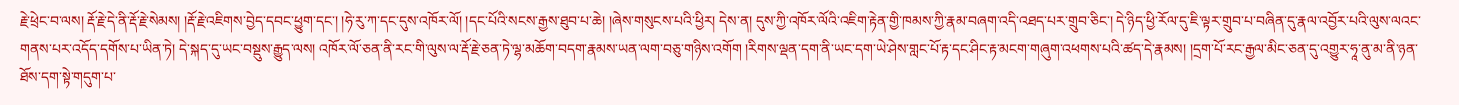རྗེ་ཕྲེང་བ་ལས། རྡོ་རྗེ་དེ་ནི་རྡོ་རྗེ་སེམས། །རྡོ་རྗེ་འཇིགས་བྱེད་དབང་ཕྱུག་དང་། །ཧེ་རུ་ཀ་དང་དུས་འཁོར་ལོ། །དང་པོའི་སངས་རྒྱས་ཐུབ་པ་ཆེ། །ཞེས་གསུངས་པའི་ཕྱིར། དེས་ན། དུས་ཀྱི་འཁོར་ལོའི་འཇིག་རྟེན་གྱི་ཁམས་ཀྱི་རྣམ་བཞག་འདི་འཐད་པར་གྲུབ་ཅིང་། དེ་ཉིད་ཕྱི་རོལ་དུ་ཇི་ལྟར་གྲུབ་པ་བཞིན་དུ་རྣལ་འབྱོར་པའི་ལུས་ལའང་གནས་པར་འདོད་དགོས་པ་ཡིན་ཏེ། དེ་སྐད་དུ་ཡང་བསྡུས་རྒྱུད་ལས། འཁོར་ལོ་ཅན་ནི་རང་གི་ལུས་ལ་རྡོ་རྗེ་ཅན་ཏེ་ལྷ་མཆོག་བདག་རྣམས་ཡན་ལག་བཅུ་གཉིས་འགོག །རིགས་ལྡན་དག་ནི་ཡང་དག་ཡེ་ཤེས་གླང་པོ་རྟ་དང་ཤིང་རྟ་མངག་གཞུག་འཕགས་པའི་ཚད་དེ་རྣམས། །དྲག་པོ་རང་རྒྱལ་མིང་ཅན་དུ་འགྱུར་ཧཱ་ནུ་མ་ནི་ཉན་ཐོས་དག་སྟེ་གདུག་པ་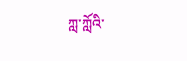ཀླ་ཀློའི་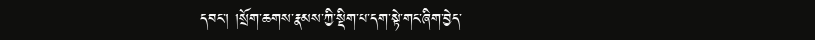དབང་། །སྲོག་ཆགས་རྣམས་ཀྱི་སྡིག་པ་དག་སྟེ་གང་ཞིག་བྱེད་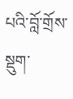པའི་བློ་གྲོས་སྡུག་